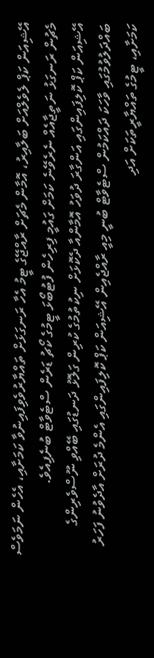އޭޝިއަން ކަޕް ލެވެލްއަށް ބަލާއިރު، އޮމާން މެޗަށް ރާއްޖޭގެ ޓީމު އެހާ ރަނގަޅަށް ތައްޔާރުވެވިފައިނުވާ ކަމަށާއި، އެހެން ނަމަވެސް މެޗުން ރަނގަޅު ނަތީޖާއެއް ނެރެވޭނެ ކަމަށް ގައުމީ ފިރިހެން ފުޓުބޯޅަ ޓީމުގެ ކޯޗު ޑަރެން ސްޓެވާޓް ބުނެފިއެވެ.
އޭޝިއަން ކަޕް ކޮލިފައިންގައި އަންގާރަ ދުވަހު އޮމާންއާ ދެކޮޅަށް ނިކުތުމުގެ ކުރިން ގަލޮޅު ދަނޑުގައި ބޭއްވި ނޫސްވެރިންގެ ބައްދަލުވުމުގައި ވާހަކަ ދައްކަމުން ސްޓެވާޓް ބުނީ މިއީ ރާއްޖެއިން އޭޝިއަން ކަޕް ކޮލިފައިންގައި އެންމެ ދުރަށް އާދެވުނު ފަހަރު ކަމަށާއި، ޓީމުގެ ތައްޔާރީތަކަށް އަދި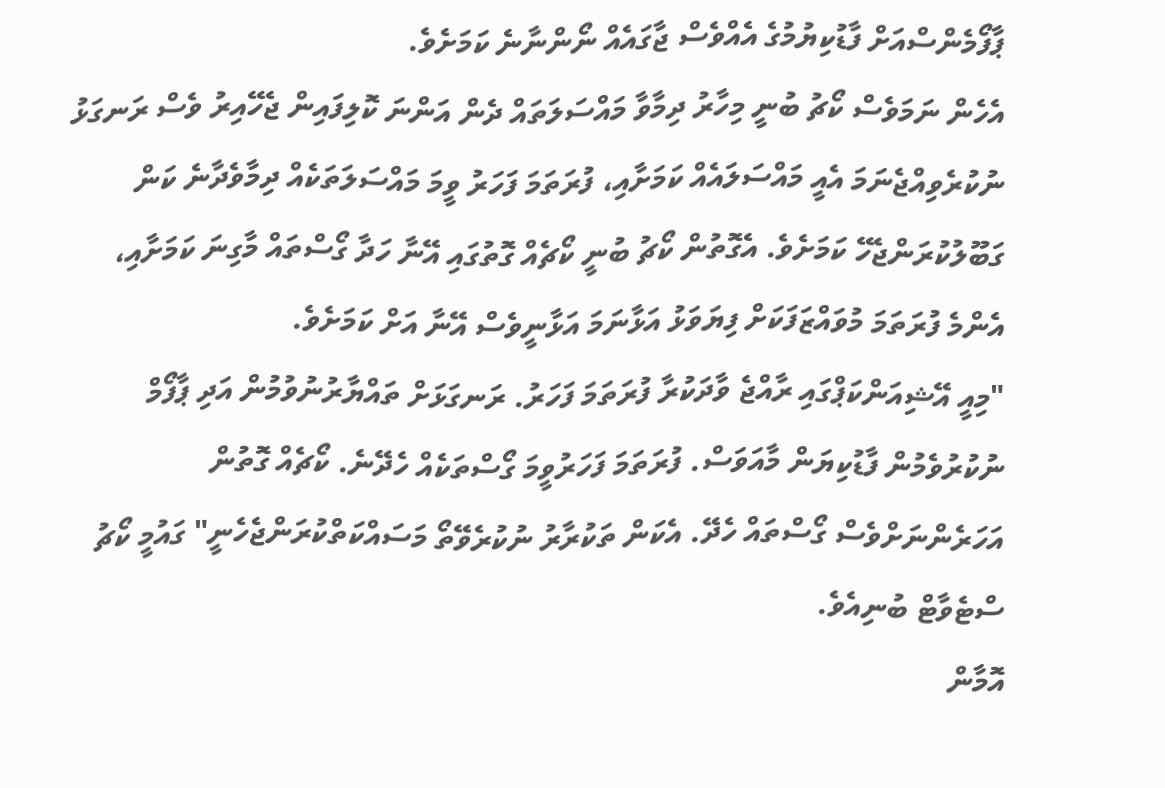ޕާފޯމެންސްއަށް ފާޑުކިޔުމުގެ އެއްވެސް ޖާގައެއް ނޯންނާނެ ކަމަށެވެ.
އެހެން ނަމަވެސް ކޯޗު ބުނީ މިހާރު ދިމާވާ މައްސަލަތައް ދެން އަންނަ ކޮލިފައިން ޖެހޭއިރު ވެސް ރަނގަޅު ނުކުރެވިއްޖެނަމަ އެއީ މައްސަލައެއް ކަމަށާއި، ފުރަތަމަ ފަހަރު ވީމަ މައްސަލަތަކެއް ދިމާވެދާނެ ކަން ގަބޫލުކުރަންޖެހޭ ކަމަށެވެ. އެގޮތުން ކޯޗު ބުނީ ކޯޗެއް ގޮތުގައި އޭނާ ހަދާ ގޯސްތައް މާގިނަ ކަމަށާއި، އެންމެ ފުރަތަމަ މުވައްޒަފަކަށް ފިޔަވަޅު އަޅާނަމަ އަޅާނީވެސް އޭނާ އަށް ކަމަށެވެ.
"މިއީ އޭޝިއަންކަޕްގައި ރާއްޖެ ވާދަކުރާ ފުރަތަމަ ފަހަރު. ރަނގަޅަށް ތައްޔާރުނުވުމުން އަދި ޕާފޯމް ނުކުރުވެމުން ފާޑުކިޔަން މާއަވަސް. ފުރަތަމަ ފަހަރުވީމަ ގޯސްތަކެއް ހެދޭނެ. ކޯޗެއް ގޮތުން އަހަރެންނަށްވެސް ގޯސްތައް ހެދޭ. އެކަން ތަކުރާރު ނުކުރެވޭތޯ މަސައްކަތްކުރަންޖެހެނީ" ގައުމީ ކޯޗު ސްޓެވާޓް ބުނިއެވެ.
އޮމާން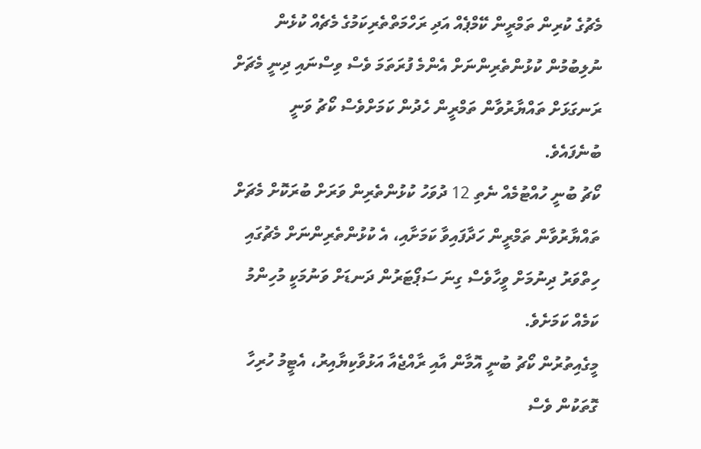މެޗުގެ ކުރިން ތަމްރީން ކޭމްޕެއް އަދި ރަހްމަތްތެރިކަމުގެ މެޗެއް ކުޅެން ނުލިބުމުން ކުޅުންތެރިންނަށް އެންމެ ފުރަތަމަ ވެސް ވިސްނައި ދިނީ މެޗަށް ރަނގަޅަށް ތައްޔާރުވާން ތަމްރީން ހެދުން ކަމަށްވެސް ކޯޗު ވަނީ ބުނެފައެވެ.
ކޯޗު ބުނީ ހުއްޓުމެއް ނެތި 12 ދުވަހު ކުޅުންތެރިން ވަރަށް ބުރަކޮށް މެޗަށް ތައްޔާރުވާން ތަމްރީން ހަދާފައިވާ ކަމަށާއި، އެ ކުޅުންތެރިންނަށް މެޗުގައި ހިތްވަރު ދިނުމަށް ވީހާވެސް ގިނަ ސަޕޯޓަރުން ދަނޑަށް ވަނުމަކީ މުހިންމު ކަމެއް ކަމަށެވެ.
މީގެއިތުރުން ކޯޗު ބުނީ އޮމާން އާއި ރާއްޖެއާ އަޅުވާކިޔާއިރު، އެޓީމު ހުރިހާ ގޮތަކުން ވެސް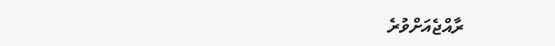ރާއްޖެއަށްވުރެ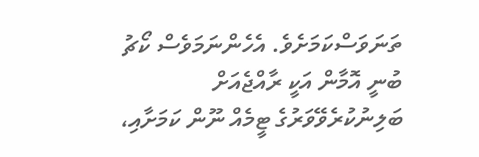ތަނަވަސްކަމަށެވެ. އެހެންނަމަވެސް ކޯޗު ބުނީ އޮމާން އަކީ ރާއްޖެއަށް ބަލިނުކުރެވޭވަރުގެ ޓީމެއް ނޫން ކަމަށާއި،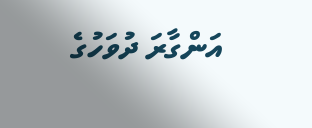އަންގާރަ ދުވަހުގެ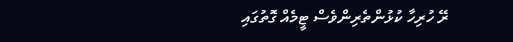ރޭ ހުރިހާ ކުޅުންތެރިންވެސް ޓީމެއް ގޮތުގައި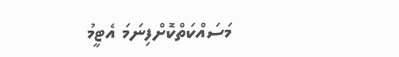މަސައްކަތްކޮށްފިނަމަ އެޓީމު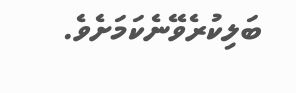ބަލިކުރެވޭނެކަމަށެވެ.